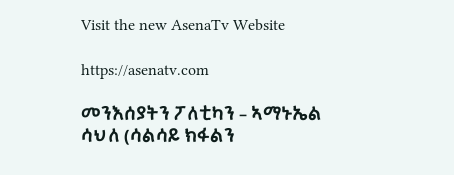Visit the new AsenaTv Website

https://asenatv.com

መንእሰያትን ፖለቲካን – ኣማኑኤል ሳህለ (ሳልሳይ ክፋልን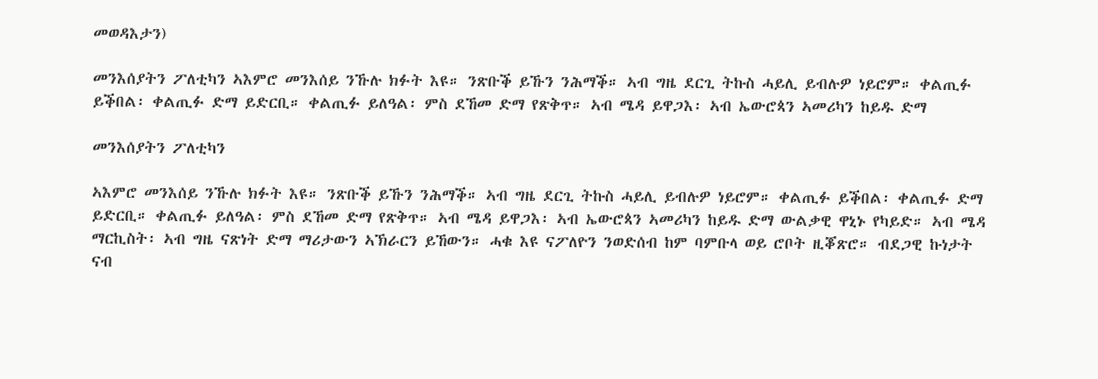መወዳእታን)

መንእሰያትን ፖለቲካን ኣእምሮ መንእሰይ ንኹሉ ክፉት እዩ። ንጽቡቕ ይኹን ንሕማቕ። ኣብ ግዜ ደርጊ ትኩስ ሓይሊ ይብሉዎ ነይሮም። ቀልጢፉ ይቕበል፡ ቀልጢፉ ድማ ይድርቢ። ቀልጢፉ ይለዓል፡ ምስ ደኸመ ድማ የጽቅጥ። ኣብ ሜዳ ይዋጋእ፡ ኣብ ኤውሮጳን ኣመሪካን ከይዱ ድማ

መንእሰያትን ፖለቲካን

ኣእምሮ መንእሰይ ንኹሉ ክፉት እዩ። ንጽቡቕ ይኹን ንሕማቕ። ኣብ ግዜ ደርጊ ትኩስ ሓይሊ ይብሉዎ ነይሮም። ቀልጢፉ ይቕበል፡ ቀልጢፉ ድማ ይድርቢ። ቀልጢፉ ይለዓል፡ ምስ ደኸመ ድማ የጽቅጥ። ኣብ ሜዳ ይዋጋእ፡ ኣብ ኤውሮጳን ኣመሪካን ከይዱ ድማ ውልቃዊ ዋኒኑ የካይድ። ኣብ ሜዳ ማርኪስት፡ ኣብ ግዜ ናጽነት ድማ ማሪታውን ኣኽራርን ይኸውን። ሓቁ እዩ ናፖለዮን ንወድሰብ ከም ባምቡላ ወይ ሮቦት ዚቖጽሮ። ብደጋዊ ኩነታት ናብ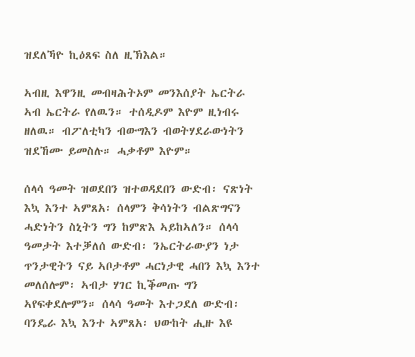ዝደለኻዮ ኪዕጸፍ ስለ ዚኽእል።

ኣብዚ እዋንዚ መብዛሕትኦም መንእሰያት ኤርትራ ኣብ ኤርትራ የለዉን። ተሰዲዶም እዮም ዚነብሩ ዘለዉ። ብፖለቲካን ብውግእን ብወትሃደራውነትን ዝደኸሙ ይመስሉ። ሓቃቶም እዮም።

ሰላሳ ዓመት ዝወደበን ዝተወዳደበን ውድብ፡ ናጽነት እኳ እንተ ኣምጸአ፡ ሰላምን ቅሳነትን ብልጽግናን ሓድነትን ስኒትን ግን ከምጽእ ኣይከኣለን። ሰላሳ ዓመታት እተቓለሰ ውድብ፡ ንኤርትራውያን ነታ ጥንታዊትን ናይ ኣቦታቶም ሓርነታዊ ሓበን እኳ እንተ መለሰሎም፡ ኣብታ ሃገር ኪቕመጡ ግን ኣየፍቀደሎምን። ሰላሳ ዓመት እተጋደለ ውድብ፡ ባንዴራ እኳ እንተ ኣምጸአ፡ ህውከት ሒዙ እዩ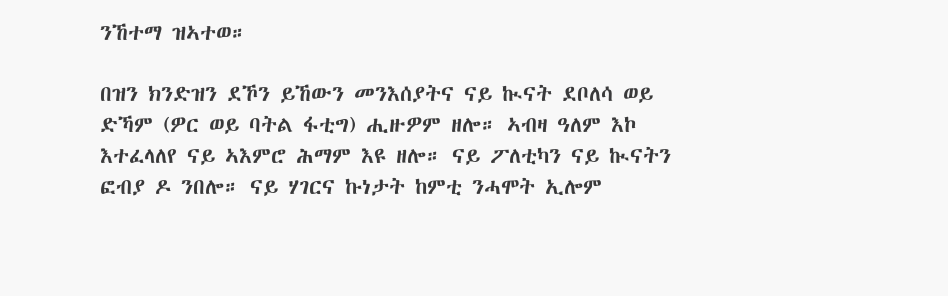ንኸተማ ዝኣተወ።

በዝን ክንድዝን ደኾን ይኸውን መንእሰያትና ናይ ኲናት ደቦለሳ ወይ ድኻም (ዎር ወይ ባትል ፋቲግ) ሒዙዎም ዘሎ። ኣብዛ ዓለም እኮ እተፈላለየ ናይ ኣእምሮ ሕማም እዩ ዘሎ። ናይ ፖለቲካን ናይ ኲናትን ፎብያ ዶ ንበሎ። ናይ ሃገርና ኩነታት ከምቲ ንሓሞት ኢሎም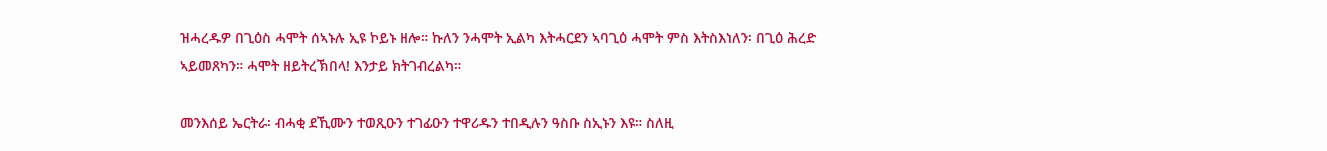ዝሓረዱዎ በጊዕስ ሓሞት ሰኣኑሉ ኢዩ ኮይኑ ዘሎ። ኩለን ንሓሞት ኢልካ እትሓርደን ኣባጊዕ ሓሞት ምስ እትስእነለን፡ በጊዕ ሕረድ ኣይመጸካን። ሓሞት ዘይትረኽበላ! እንታይ ክትገብረልካ።

መንእሰይ ኤርትራ፡ ብሓቂ ደኺሙን ተወጺዑን ተገፊዑን ተዋሪዱን ተበዲሉን ዓስቡ ስኢኑን እዩ። ስለዚ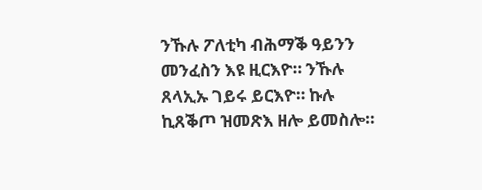ንኹሉ ፖለቲካ ብሕማቕ ዓይንን መንፈስን እዩ ዚርእዮ። ንኹሉ ጸላኢኡ ገይሩ ይርእዮ። ኩሉ ኪጸቕጦ ዝመጽእ ዘሎ ይመስሎ።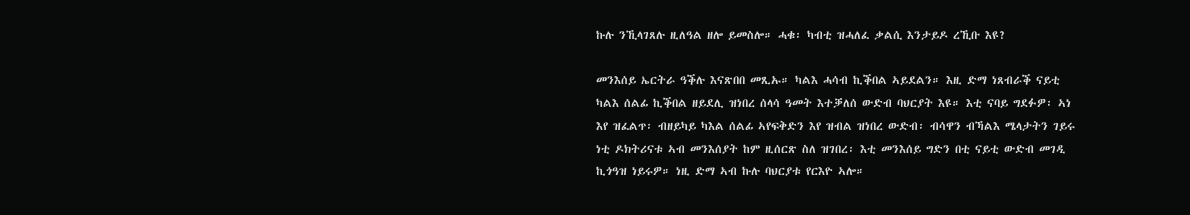ኩሉ ንኺላገጸሉ ዚለዓል ዘሎ ይመስሎ። ሓቁ፡ ካብቲ ዝሓለፈ ቃልሲ እንታይዶ ረኺቡ እዩ?

መንእሰይ ኤርትራ ዓቕሉ እናጽበበ መጺኡ። ካልእ ሓሳብ ኪቕበል ኣይደልን። እዚ ድማ ነጸብራቕ ናይቲ ካልእ ሰልፊ ኪቕበል ዘይደሊ ዝነበረ ሰላሳ ዓመት እተቓለሰ ውድብ ባህርያት እዩ። እቲ ናባይ ግደፉዎ፡ ኣነ እየ ዝፈልጥ፡ ብዘይካይ ካእል ሰልፊ ኣየፍቅድን እየ ዝብል ዝነበረ ውድብ፡ ብሳዋን ብኻልእ ሜላታትን ገይሩ ነቲ ዶክትሪናቱ ኣብ መንእሰያት ከም ዚሰርጽ ስለ ዝገበረ፡ እቲ መንእሰይ ግድን በቲ ናይቲ ውድብ መገዲ ኪጎዓዝ ነይሩዎ። ነዚ ድማ ኣብ ኩሉ ባህርያቱ የርእዮ ኣሎ።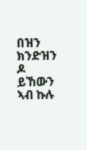በዝን ክንድዝን ዶ ይኸውን ኣብ ኩሉ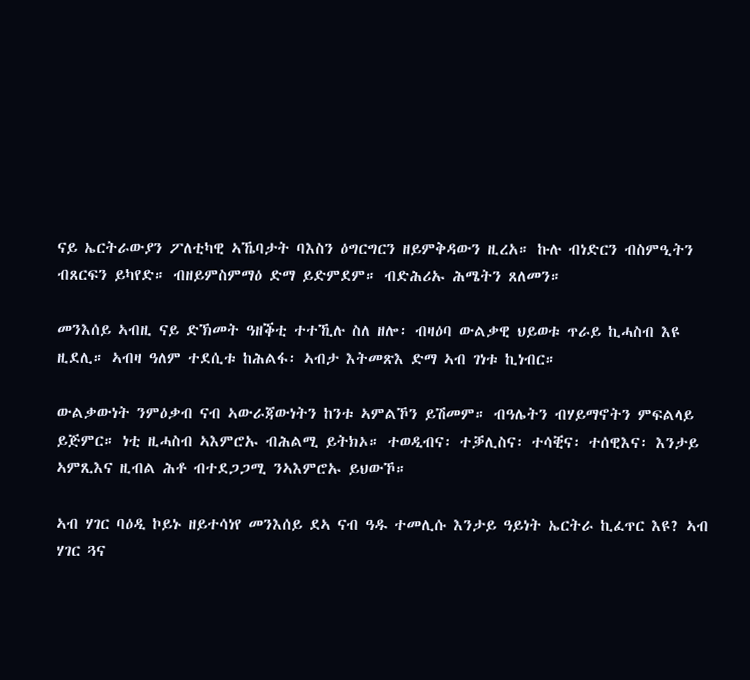ናይ ኤርትራውያን ፖለቲካዊ ኣኼባታት ባእስን ዕግርግርን ዘይምቅዳውን ዚረአ። ኩሉ ብነድርን ብስምዒትን ብጸርፍን ይካየድ። ብዘይምስምማዕ ድማ ይድምደም። ብድሕሪኡ ሕሜትን ጸለመን።

መንእሰይ ኣብዚ ናይ ድኽመት ዓዘቕቲ ተተኺሉ ስለ ዘሎ፡ ብዛዕባ ውልቃዊ ህይወቱ ጥራይ ኪሓስብ እዩ ዚደሊ። ኣብዛ ዓለም ተደሲቱ ከሕልፋ፡ ኣብታ እትመጽእ ድማ ኣብ ገነቱ ኪነብር።

ውልቃውነት ንምዕቃብ ናብ ኣውራጃውነትን ከንቱ ኣምልኾን ይሽመም። ብዓሌትን ብሃይማኖትን ምፍልላይ ይጅምር። ነቲ ዚሓስብ ኣእምሮኡ ብሕልሚ ይትክኦ። ተወዲብና፡ ተቓሊስና፡ ተሳቒና፡ ተሰዊእና፡ እንታይ ኣምጺእና ዚብል ሕቶ ብተደጋጋሚ ንኣእምሮኡ ይህውኾ።

ኣብ ሃገር ባዕዲ ኮይኑ ዘይተሳነየ መንእሰይ ደኣ ናብ ዓዱ ተመሊሱ እንታይ ዓይነት ኤርትራ ኪፈጥር እዩ? ኣብ ሃገር ጓና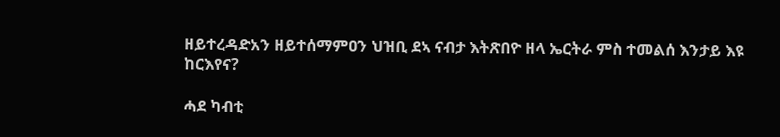ዘይተረዳድአን ዘይተሰማምዐን ህዝቢ ደኣ ናብታ እትጽበዮ ዘላ ኤርትራ ምስ ተመልሰ እንታይ እዩ ከርእየና?

ሓደ ካብቲ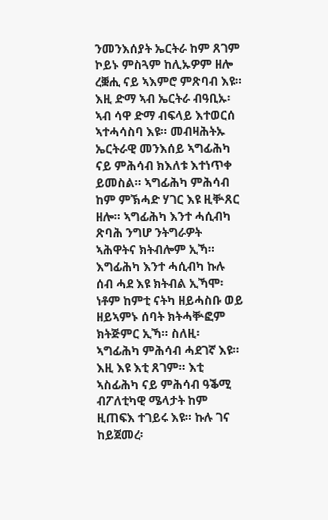ንመንእሰያት ኤርትራ ከም ጸገም ኮይኑ ምስጓም ከሊኡዎም ዘሎ ረቛሒ ናይ ኣእምሮ ምጽባብ እዩ። እዚ ድማ ኣብ ኤርትራ ብዓቢኡ፡ ኣብ ሳዋ ድማ ብፍላይ እተወርሰ ኣተሓሳስባ እዩ። መብዛሕትኡ ኤርትራዊ መንእሰይ ኣግፊሕካ ናይ ምሕሳብ ክእለቱ እተነጥቀ ይመስል። ኣግፊሕካ ምሕሳብ ከም ምኽሓድ ሃገር እዩ ዚቝጸር ዘሎ። ኣግፊሕካ እንተ ሓሲብካ ጽባሕ ንግሆ ንትግራዎት ኣሕዋትና ክትብሎም ኢኻ። እግፊሕካ እንተ ሓሲብካ ኩሉ ሰብ ሓደ እዩ ክትብል ኢኻሞ፡ ነቶም ከምቲ ናትካ ዘይሓስቡ ወይ ዘይኣምኑ ሰባት ክትሓቝፎም ክትጅምር ኢኻ። ስለዚ፡ ኣግፊሕካ ምሕሳብ ሓደገኛ እዩ። እዚ እዩ እቲ ጸገም። እቲ ኣስፊሕካ ናይ ምሕሳብ ዓቕሚ ብፖለቲካዊ ሜላታት ከም ዚጠፍእ ተገይሩ እዩ። ኩሉ ገና ከይጀመረ፡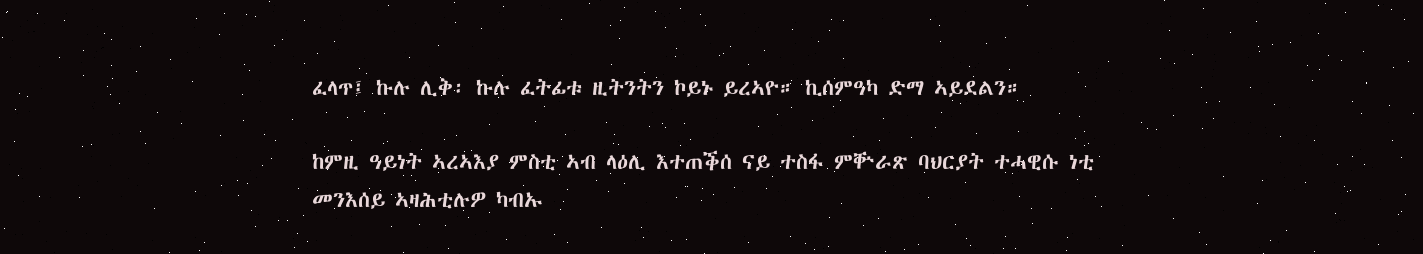ፈላጥ፤ ኩሉ ሊቅ፡ ኩሉ ፈትፊቱ ዚትንትን ኮይኑ ይረኣዮ። ኪሰምዓካ ድማ ኣይደልን።

ከምዚ ዓይነት ኣረኣእያ ምስቲ ኣብ ላዕሊ እተጠቕሰ ናይ ተስፋ ምቝራጽ ባህርያት ተሓዊሱ ነቲ መንእሰይ ኣዛሕቲሉዎ ካብኡ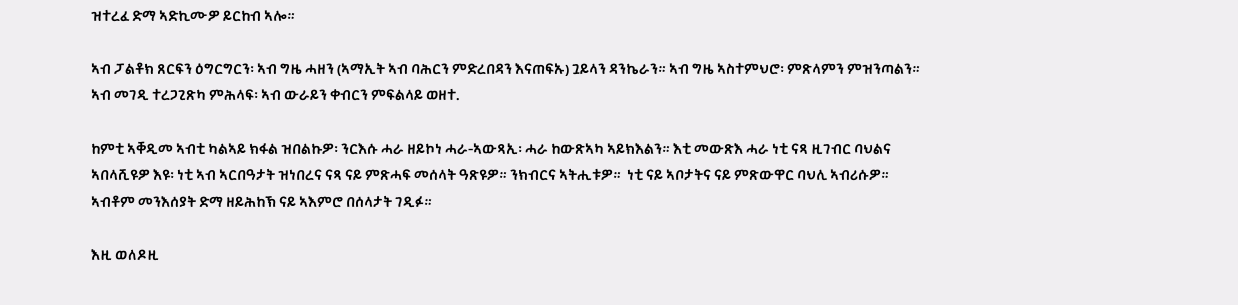ዝተረፈ ድማ ኣድኪሙዎ ይርከብ ኣሎ።

ኣብ ፓልቶክ ጸርፍን ዕግርግርን፡ ኣብ ግዜ ሓዘን (ኣማኢት ኣብ ባሕርን ምድረበዳን እናጠፍኡ) ጓይላን ዳንኬራን። ኣብ ግዜ ኣስተምህሮ፡ ምጽላምን ምዝንጣልን። ኣብ መገዲ ተረጋጊጽካ ምሕላፍ፡ ኣብ ውራይን ቀብርን ምፍልላይ ወዘተ.

ከምቲ ኣቐዲመ ኣብቲ ካልኣይ ክፋል ዝበልኩዎ፡ ንርእሱ ሓራ ዘይኮነ ሓራ-ኣውጻኢ፡ ሓራ ከውጽኣካ ኣይክእልን። እቲ መውጽእ ሓራ ነቲ ናጻ ዚገብር ባህልና ኣበላሺዩዎ እዩ፡ ነቲ ኣብ ኣርበዓታት ዝነበረና ናጻ ናይ ምጽሓፍ መሰላት ዓጽዩዎ። ንክብርና ኣትሒቱዎ።  ነቲ ናይ ኣቦታትና ናይ ምጽውዋር ባህሊ ኣብሪሱዎ። ኣብቶም መንእሰያት ድማ ዘይሕከኽ ናይ ኣእምሮ በሰላታት ገዲፉ።

እዚ ወለዶዚ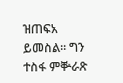ዝጠፍአ ይመስል። ግን ተስፋ ምቝራጽ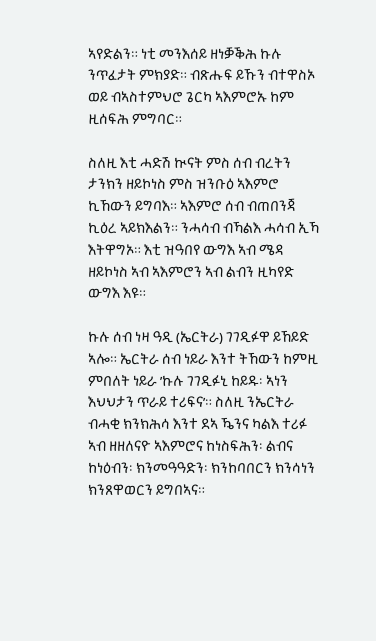ኣየድልን። ነቲ መንእሰይ ዘነቓቕሕ ኩሉ ንጥፈታት ምክያድ። ብጽሑፍ ይኹን ብተዋስኦ ወይ ብኣስተምህሮ ጌርካ ኣእምሮኡ ከም ዚሰፍሕ ምግባር።

ስለዚ እቲ ሓድሽ ኲናት ምስ ሰብ ብረትን ታንክን ዘይኮነስ ምስ ዝንቡዕ ኣእምሮ ኪኸውን ይግባእ። ኣእምሮ ሰብ ብጠበንጃ ኪዕረ ኣይክእልን። ንሓሳብ ብኻልእ ሓሳብ ኢኻ እትዋግኦ። እቲ ዝዓበየ ውግእ ኣብ ሜዳ ዘይኮነስ ኣብ ኣእምሮን ኣብ ልብን ዚካየድ ውግእ እዩ።

ኩሉ ሰብ ነዛ ዓዲ (ኤርትራ) ገገዲፉዋ ይኸይድ ኣሎ። ኤርትራ ሰብ ነይራ እንተ ትኸውን ከምዚ ምበለት ነይራ ’ኩሉ ገገዲፉኒ ከይዱ፡ ኣነን እህህታን ጥራይ ተሪፍና’። ስለዚ ንኤርትራ ብሓቂ ክንክሕሳ እንተ ደኣ ዄንና ካልእ ተሪፉ ኣብ ዘዘለናዮ ኣእምሮና ከነስፍሕን፡ ልብና ከነዕብን፡ ክንመዓዓድን፡ ክንከባበርን ክንሳነን ክንጸዋወርን ይግበኣና።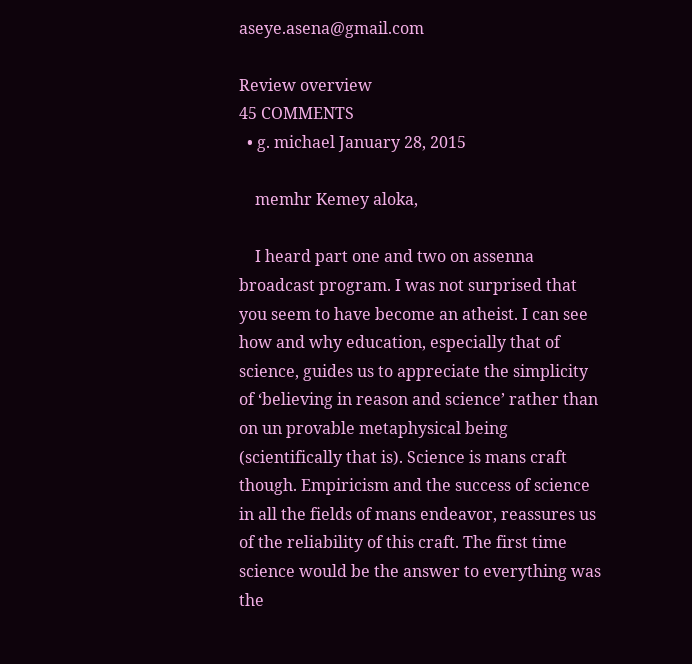aseye.asena@gmail.com

Review overview
45 COMMENTS
  • g. michael January 28, 2015

    memhr Kemey aloka,

    I heard part one and two on assenna broadcast program. I was not surprised that you seem to have become an atheist. I can see how and why education, especially that of science, guides us to appreciate the simplicity of ‘believing in reason and science’ rather than on un provable metaphysical being (scientifically that is). Science is mans craft though. Empiricism and the success of science in all the fields of mans endeavor, reassures us of the reliability of this craft. The first time science would be the answer to everything was the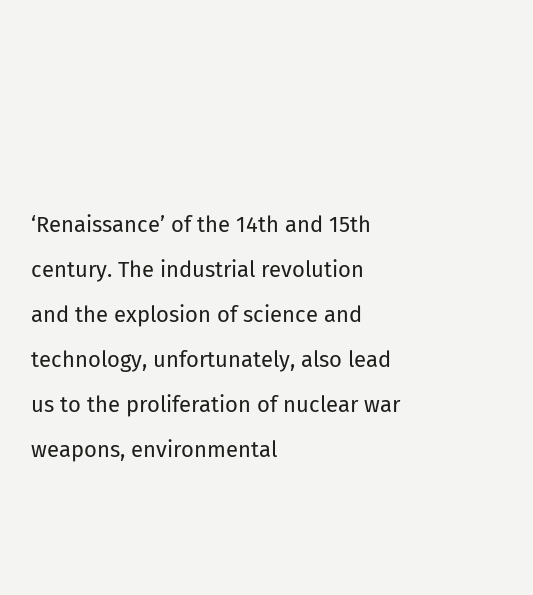‘Renaissance’ of the 14th and 15th century. The industrial revolution and the explosion of science and technology, unfortunately, also lead us to the proliferation of nuclear war weapons, environmental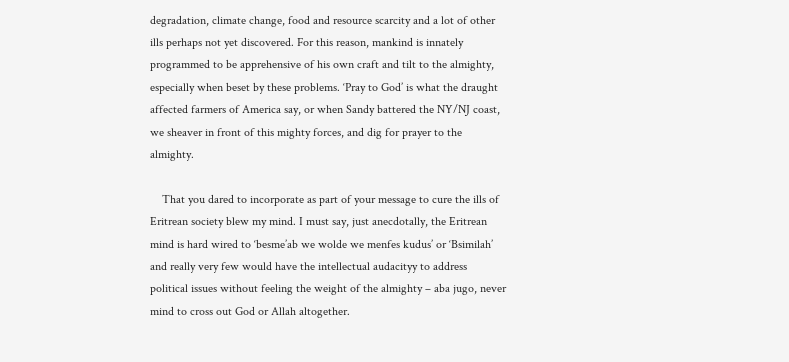degradation, climate change, food and resource scarcity and a lot of other ills perhaps not yet discovered. For this reason, mankind is innately programmed to be apprehensive of his own craft and tilt to the almighty, especially when beset by these problems. ‘Pray to God’ is what the draught affected farmers of America say, or when Sandy battered the NY/NJ coast, we sheaver in front of this mighty forces, and dig for prayer to the almighty.

    That you dared to incorporate as part of your message to cure the ills of Eritrean society blew my mind. I must say, just anecdotally, the Eritrean mind is hard wired to ‘besme’ab we wolde we menfes kudus’ or ‘Bsimilah’ and really very few would have the intellectual audacityy to address political issues without feeling the weight of the almighty – aba jugo, never mind to cross out God or Allah altogether.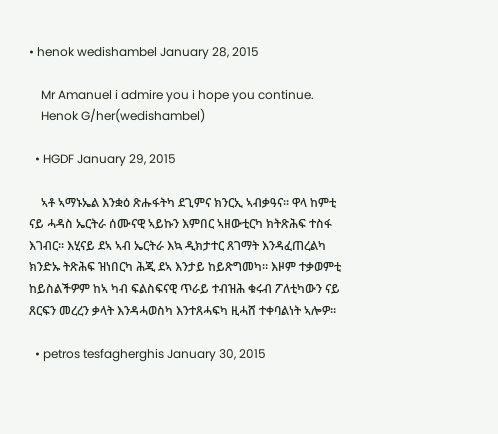• henok wedishambel January 28, 2015

    Mr Amanuel i admire you i hope you continue.
    Henok G/her(wedishambel)

  • HGDF January 29, 2015

    ኣቶ ኣማኑኤል እንቋዕ ጽሑፋትካ ደጊምና ክንርኢ ኣብቃዓና። ዋላ ከምቲ ናይ ሓዳስ ኤርትራ ሰሙናዊ ኣይኩን እምበር ኣዘውቲርካ ክትጽሕፍ ተስፋ እገብር። እሂናይ ደኣ ኣብ ኤርትራ እኳ ዲክታተር ጸገማት እንዳፈጠረልካ ክንድኡ ትጽሕፍ ዝነበርካ ሕጂ ደኣ እንታይ ከይጽግመካ። እዞም ተቃወምቲ ከይስልችዎም ከኣ ካብ ፍልስፍናዊ ጥራይ ተብዝሕ ቁሩብ ፖለቲካውን ናይ ጸርፍን መረረን ቃላት እንዳሓወስካ እንተጸሓፍካ ዚሓሸ ተቀባልነት ኣሎዎ።

  • petros tesfagherghis January 30, 2015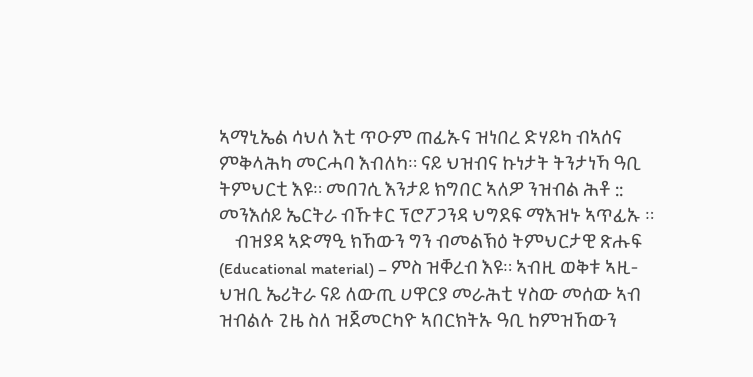ኣማኒኤል ሳህለ እቲ ጥዑም ጠፊኡና ዝነበረ ድሃይካ ብኣሰና ምቅላሕካ መርሓባ እብለካ። ናይ ህዝብና ኩነታት ትንታነኻ ዓቢ ትምህርቲ እዩ። መበገሲ እንታይ ክግበር ኣለዎ ንዝብል ሕቶ :: መንእሰይ ኤርትራ ብኹቱር ፕሮፖጋንዳ ህግደፍ ማእዝኑ ኣጥፊኡ ።
    ብዝያዳ ኣድማዒ ክኸውን ግን ብመልኽዕ ትምህርታዊ ጽሑፍ (Educational material) – ምስ ዝቐረብ እዩ። ኣብዚ ወቅቱ ኣዚ- ህዝቢ ኤሪትራ ናይ ለውጢ ሀዋርያ መራሕቲ ሃስው መሰው ኣብ ዝብልሉ ጊዜ ስለ ዝጀመርካዮ ኣበርክትኡ ዓቢ ከምዝኸውን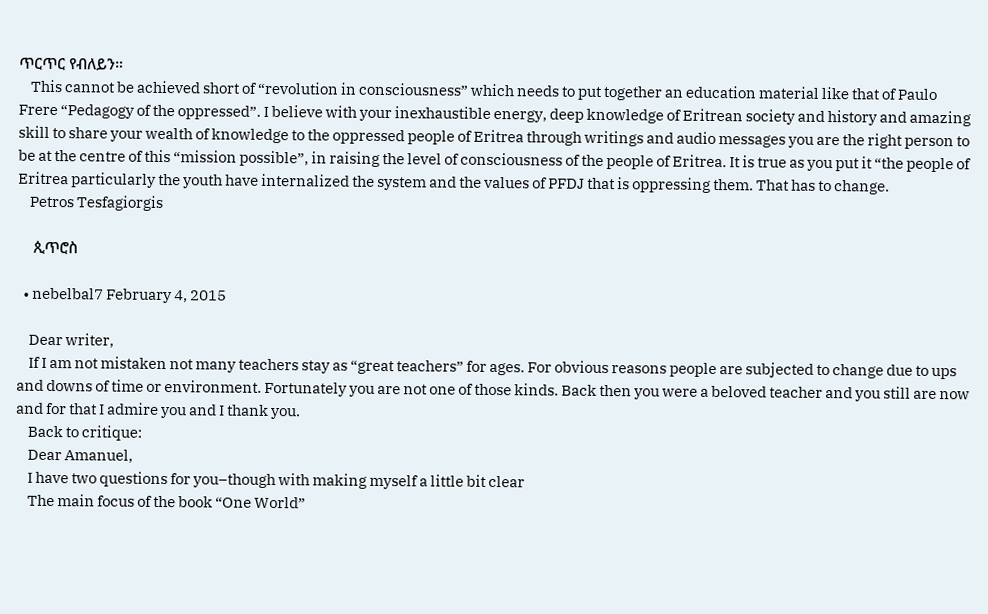ጥርጥር የብለይን።
    This cannot be achieved short of “revolution in consciousness” which needs to put together an education material like that of Paulo Frere “Pedagogy of the oppressed”. I believe with your inexhaustible energy, deep knowledge of Eritrean society and history and amazing skill to share your wealth of knowledge to the oppressed people of Eritrea through writings and audio messages you are the right person to be at the centre of this “mission possible”, in raising the level of consciousness of the people of Eritrea. It is true as you put it “the people of Eritrea particularly the youth have internalized the system and the values of PFDJ that is oppressing them. That has to change.
    Petros Tesfagiorgis

    ጲጥሮስ

  • nebelbal7 February 4, 2015

    Dear writer,
    If I am not mistaken not many teachers stay as “great teachers” for ages. For obvious reasons people are subjected to change due to ups and downs of time or environment. Fortunately you are not one of those kinds. Back then you were a beloved teacher and you still are now and for that I admire you and I thank you.
    Back to critique:
    Dear Amanuel,
    I have two questions for you–though with making myself a little bit clear
    The main focus of the book “One World”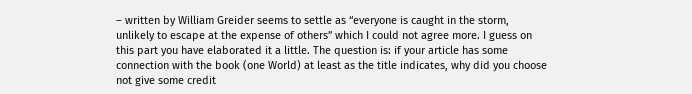– written by William Greider seems to settle as “everyone is caught in the storm, unlikely to escape at the expense of others” which I could not agree more. I guess on this part you have elaborated it a little. The question is: if your article has some connection with the book (one World) at least as the title indicates, why did you choose not give some credit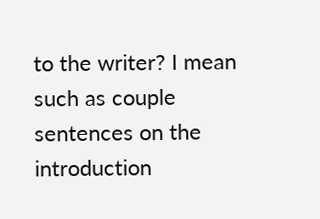to the writer? I mean such as couple sentences on the introduction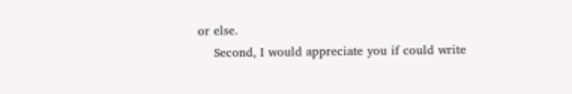or else.
    Second, I would appreciate you if could write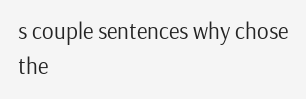s couple sentences why chose the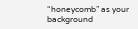“honeycomb” as your background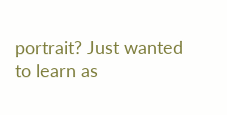portrait? Just wanted to learn as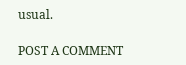usual.

POST A COMMENT